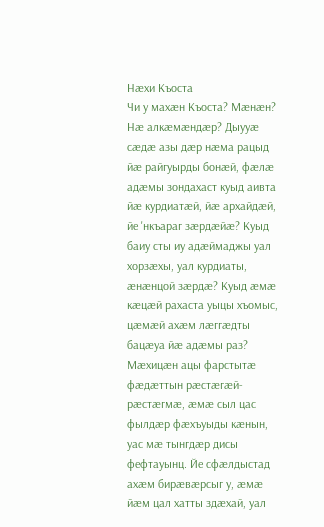Нæхи Къоста
Чи у махæн Къоста? Мæнæн? Нæ алкæмæндæр? Дыууæ сæдæ азы дæр нæма рацыд йæ райгуырды бонæй, фæлæ адæмы зондахаст куыд аивта йæ курдиатæй, йæ архайдæй, йе 'нкъараг зæрдæйæ? Куыд баиу сты иу адæймаджы уал хорзæхы, уал курдиаты, æнæнцой зæрдæ? Куыд æмæ кæцæй рахаста уыцы хъомыс, цæмæй ахæм лæггæдты бацæуа йæ адæмы раз? Мæхицæн ацы фарстытæ фæдæттын рæстæгæй-рæстæгмæ, æмæ сыл цас фылдæр фæхъуыды кæнын, уас мæ тынгдæр дисы фефтауынц. Йе сфæлдыстад ахæм бирæвæрсыг у, æмæ йæм цал хатты здæхай, уал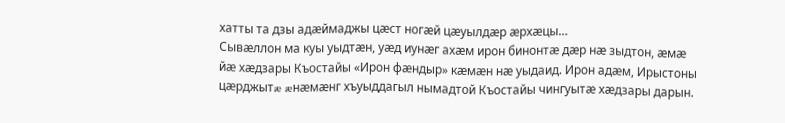хатты та дзы адæймаджы цæст ногæй цæуылдæр æрхæцы…
Сывæллон ма куы уыдтæн, уæд иунæг ахæм ирон бинонтæ дæр нæ зыдтон, æмæ йæ хæдзары Къостайы «Ирон фæндыр» кæмæн нæ уыдаид. Ирон адæм, Ирыстоны цæрджытæ æнæмæнг хъуыддагыл нымадтой Къостайы чингуытæ хæдзары дарын.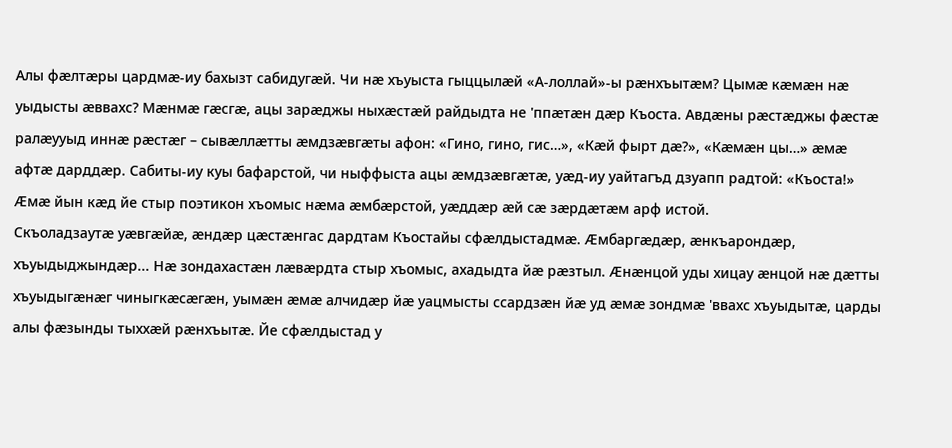Алы фæлтæры цардмæ-иу бахызт сабидугæй. Чи нæ хъуыста гыццылæй «А-лоллай»-ы рæнхъытæм? Цымæ кæмæн нæ уыдысты æввахс? Мæнмæ гæсгæ, ацы зарæджы ныхæстæй райдыдта не 'ппæтæн дæр Къоста. Авдæны рæстæджы фæстæ ралæууыд иннæ рæстæг – сывæллæтты æмдзæвгæты афон: «Гино, гино, гис…», «Кæй фырт дæ?», «Кæмæн цы…» æмæ афтæ дарддæр. Сабиты-иу куы бафарстой, чи ныффыста ацы æмдзæвгæтæ, уæд-иу уайтагъд дзуапп радтой: «Къоста!» Æмæ йын кæд йе стыр поэтикон хъомыс нæма æмбæрстой, уæддæр æй сæ зæрдæтæм арф истой.
Скъоладзаутæ уæвгæйæ, æндæр цæстæнгас дардтам Къостайы сфæлдыстадмæ. Æмбаргæдæр, æнкъарондæр, хъуыдыджындæр... Нæ зондахастæн лæвæрдта стыр хъомыс, ахадыдта йæ рæзтыл. Æнæнцой уды хицау æнцой нæ дæтты хъуыдыгæнæг чиныгкæсæгæн, уымæн æмæ алчидæр йæ уацмысты ссардзæн йæ уд æмæ зондмæ 'ввахс хъуыдытæ, царды алы фæзынды тыххæй рæнхъытæ. Йе сфæлдыстад у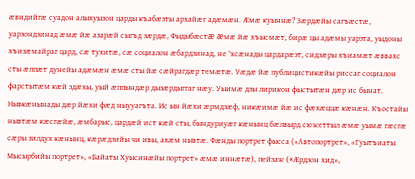æвидийгæ суадон алыхуызон царды къабæзты архайæг адæмæн. Æмæ куыннæ? Зæрдæйы сагъæстæ, уарзондзинад æмæ йæ азарæй сыгъд зæрдæ, Фыдыбæстæ æмæ йæ хъысмæт, бирæ цы адæмы уарзта, уыдоны хъизæмайраг цард, сæ тухитæ, сæ социалон æбардзинад, не 'хсæнады цардарæзт, сидзæры хъиамæт æввахс сты æппæт дунейы адæмæн æмæ сты йæ сæйрагдæр темæтæ. Уæдæ йæ публицистикæйы риссаг социалон фарстытæм кæй здæхы, уый æппындæр дызæрдыггаг нæу. Уыимæ дзы лирикон фыстытæн дæр ис бынат.
Нывкæнынады дæр йæхи фæд ныууагъта. Ис ын йæхи æрмдзæф, никæимæ йæ ис фæхæццæ кæнæн. Къостайы нывтæм кæсгæйæ, æмбарыс, цардæй ист кæй сты, бындуриуæг кæнынц бæлвырд сюжеттыл æмæ уымæ гæсгæ сæры зилдух кæнынц, кæрæдзийы чи ивы, ахæм нывтæ. Фæнды портрет фысса («Автопортрет», «Гуытъиаты Мысырбийы портрет», «Байаты Хуысинæйы портрет» æмæ иннæтæ), пейзаж («Æрдзон хид»,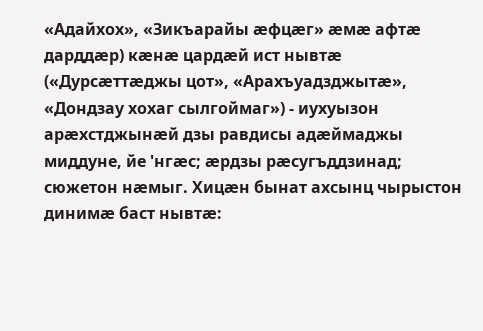«Адайхох», «Зикъарайы æфцæг» æмæ афтæ дарддæр) кæнæ цардæй ист нывтæ («Дурсæттæджы цот», «Арахъуадзджытæ», «Дондзау хохаг сылгоймаг») - иухуызон арæхстджынæй дзы равдисы адæймаджы миддуне, йе 'нгæс; æрдзы рæсугъддзинад; сюжетон нæмыг. Хицæн бынат ахсынц чырыстон динимæ баст нывтæ: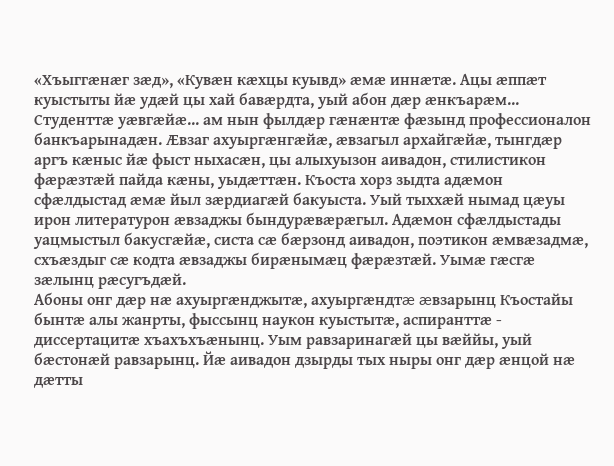«Хъыггæнæг зæд», «Кувæн кæхцы куывд» æмæ иннæтæ. Ацы æппæт куыстыты йæ удæй цы хай бавæрдта, уый абон дæр æнкъарæм...
Студенттæ уæвгæйæ... ам нын фылдæр гæнæнтæ фæзынд профессионалон банкъарынадæн. Æвзаг ахуыргæнгæйæ, æвзагыл архайгæйæ, тынгдæр аргъ кæныс йæ фыст ныхасæн, цы алыхуызон аивадон, стилистикон фæрæзтæй пайда кæны, уыдæттæн. Къоста хорз зыдта адæмон сфæлдыстад æмæ йыл зæрдиагæй бакуыста. Уый тыххæй нымад цæуы ирон литературон æвзаджы бындурæвæрæгыл. Адæмон сфæлдыстады уацмыстыл бакусгæйæ, систа сæ бæрзонд аивадон, поэтикон æмвæзадмæ, схъæздыг сæ кодта æвзаджы бирæнымæц фæрæзтæй. Уымæ гæсгæ зæлынц рæсугъдæй.
Абоны онг дæр нæ ахуыргæнджытæ, ахуыргæндтæ æвзарынц Къостайы бынтæ алы жанрты, фыссынц наукон куыстытæ, аспиранттæ - диссертацитæ хъахъхъæнынц. Уым равзаринагæй цы вæййы, уый бæстонæй равзарынц. Йæ аивадон дзырды тых ныры онг дæр æнцой нæ дæтты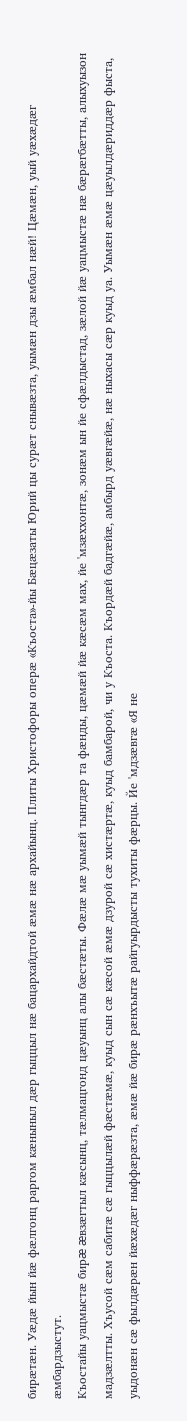бирæтæн. Уæдæ йын йæ фæлгонц раргом кæныныл дæр гыццыл нæ бацархайдтой æмæ нæ архайынц. Плиты Христофоры оперæ «Къоста»-йы Бæцæзаты Юрий цы сурæт снывæзта, уымæн дзы æмбал нæй! Цæмæн, уый уæхæдæг æмбардзыстут.
Къостайы уацмыстæ бирæ æвзæгтыл кæсынц, тæлмацгонд цæуынц алы бæстæты. Фæлæ мæ уымæй тынгдæр та фæнды, цæмæй йæ кæсæм мах, йе 'мзæххонтæ, зонæм ын йе сфæлдыстад, зæлой йæ уацмыстæ нæ бæрæгбæтты, алыхуызон мадзæлтты. Хъусой сæм сабитæ сæ гыццылæй фæстæмæ, куыд сын сæ кæсой æмæ дзурой сæ хистæртæ, куыд бамбарой, чи у Къоста. Къордæй бадгæйæ, амбырд уæвгæйæ, нæ ныхасы сæр куыд уа. Уымæн æмæ цæуылдæриддæр фыста, уыдонæн сæ фылдæрæн йæхæдæг ныффæрæзта, æмæ йæ бирæ рæнхъытæ райгуырдысты тухиты фæрцы. Йе 'мдзæвгæ «Я не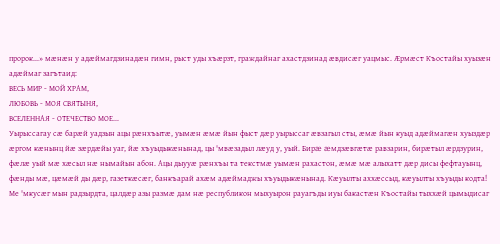пророк...» мæнæн у адæймагдзинадæн гимн, рыст уды хъæрзт, граждайнаг ахастдзинад æвдисæг уацмыс. Æрмæст Къостайы хуызæн адæймаг загътаид:
ВЕСЬ МИР - МОЙ ХРАМ,
ЛЮБОВЬ - МОЯ СВЯТЫНЯ,
ВСЕЛЕННАЯ - ОТЕЧЕСТВО МОЕ...
Уырыссагау сæ барæй уадзын ацы рæнхъытæ, уымæн æмæ йын фыст дæр уырыссаг æвзагыл сты, æмæ йын куыд адæймагæн хуыздæр æргом кæнынц йæ зæрдæйы уаг, йæ хъуыдыкæнынад, цы 'мвæзадыл лæуд у, уый. Бирæ æмдзæвгæтæ равзарин, бирæтыл æрдзурин, фæлæ уый мæ хæсыл нæ нымайын абон. Ацы дыууæ рæнхъы та текстмæ уымæн рахастон, æмæ мæ алыхатт дæр дисы фефтауынц, фæнды мæ, цæмæй ды дæр, газеткæсæг, банкъарай ахæм адæймаджы хъуыдыкæнынад. Кæуылты аххæссыд, кæуылты хъуыды кодта!
Ме 'мкусæг мын радзырдта, цалдæр азы размæ дам нæ республикон мыхуырон рауагъды иуы бакастæн Къостайы тыххæй цымыдисаг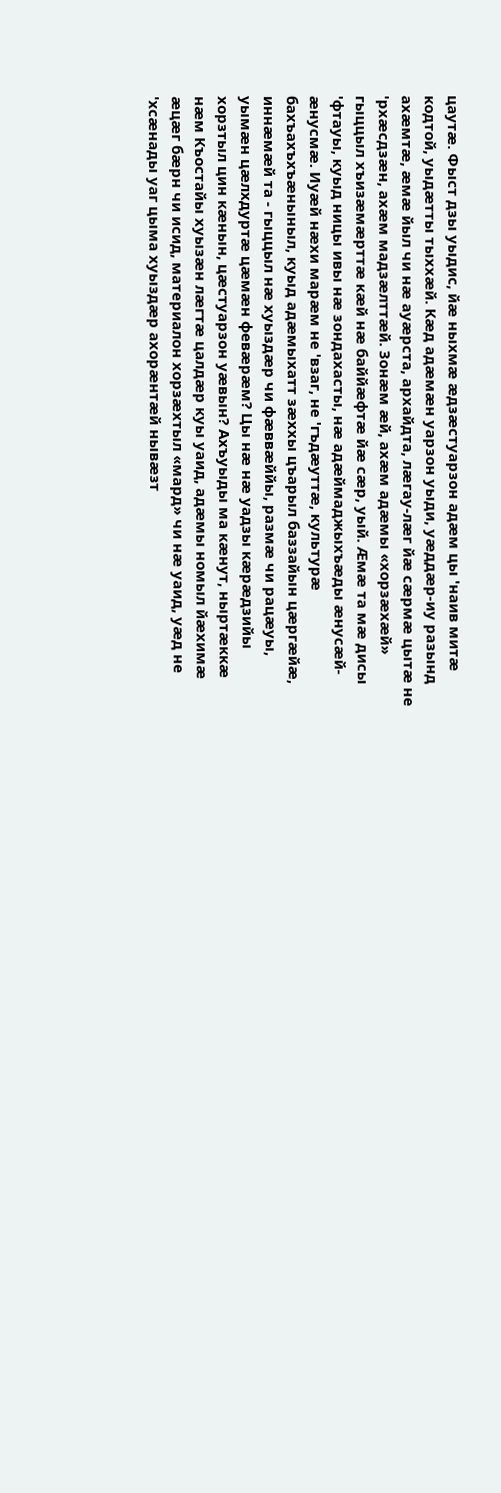цаутæ. Фыст дзы уыдис, йæ ныхмæ æдзæстуарзон адæм цы 'наив митæ кодтой, уыдæтты тыххæй. Кæд адæмæн уарзон уыди, уæддæр-иу разынд ахæмтæ, æмæ йыл чи нæ ауæрста, архайдта, лæгау-лæг йæ сæрмæ цытæ не 'рхæсдзæн, ахæм мадзæлттæй. Зонæм æй, ахæм адæмы «хорзæхæй» гыццыл хъизæмæрттæ кæй нæ баййæфтæ йæ сæр, уый. Æмæ та мæ дисы 'фтауы, куыд ницы ивы нæ зондахасты, нæ адæймаджыхъæды æнусæй-æнусмæ. Иуæй нæхи марæм не 'взаг, не 'гъдæуттæ, культурæ бахъахъхъæныныл, куыд адæмыхатт зæххы цъарыл баззайын цæргæйæ, иннæмæй та - гыццыл нæ хуыздæр чи фæввæййы, размæ чи рацæуы, уымæн цæлхдуртæ цæмæн февæрæм? Цы нæ нæ уадзы кæрæдзийы хорзтыл цин кæнын, цæстуарзон уæвын? Ахъуыды ма кæнут, ныртæккæ нæм Къостайы хуызæн лæгтæ цалдæр куы уаид, адæмы номыл йæхимæ æцæг бæрн чи исид, материалон хорзæхтыл «мард» чи нæ уаид, уæд не 'хсæнады уаг цыма хуыздæр ахорæнтæй нывæзт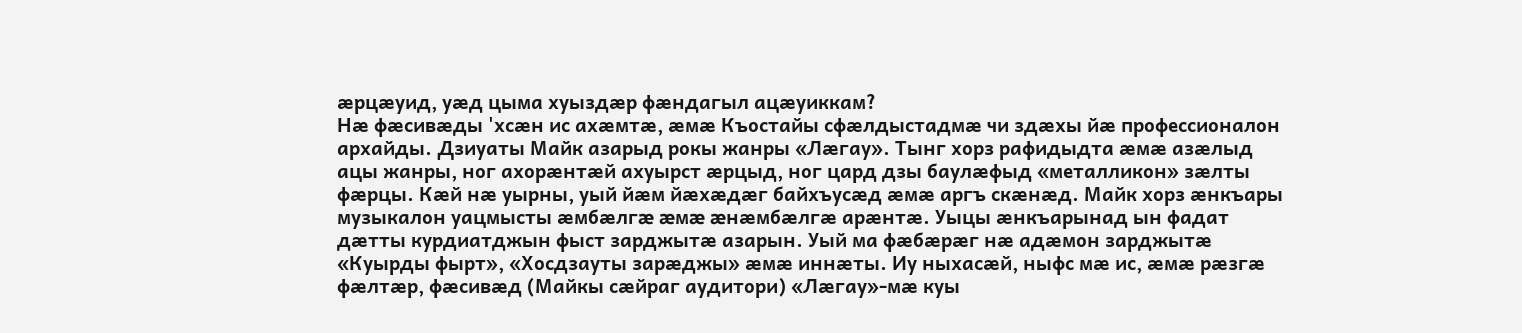æрцæуид, уæд цыма хуыздæр фæндагыл ацæуиккам?
Нæ фæсивæды 'хсæн ис ахæмтæ, æмæ Къостайы сфæлдыстадмæ чи здæхы йæ профессионалон архайды. Дзиуаты Майк азарыд рокы жанры «Лæгау». Тынг хорз рафидыдта æмæ азæлыд ацы жанры, ног ахорæнтæй ахуырст æрцыд, ног цард дзы баулæфыд «металликон» зæлты фæрцы. Кæй нæ уырны, уый йæм йæхæдæг байхъусæд æмæ аргъ скæнæд. Майк хорз æнкъары музыкалон уацмысты æмбæлгæ æмæ æнæмбæлгæ арæнтæ. Уыцы æнкъарынад ын фадат дæтты курдиатджын фыст зарджытæ азарын. Уый ма фæбæрæг нæ адæмон зарджытæ «Куырды фырт», «Хосдзауты зарæджы» æмæ иннæты. Иу ныхасæй, ныфс мæ ис, æмæ рæзгæ фæлтæр, фæсивæд (Майкы сæйраг аудитори) «Лæгау»-мæ куы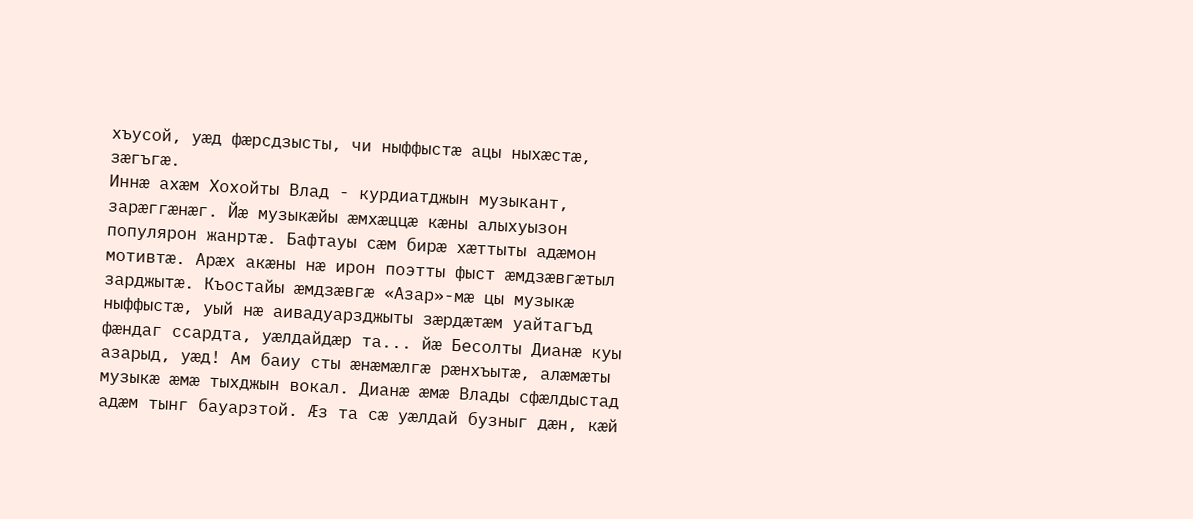хъусой, уæд фæрсдзысты, чи ныффыстæ ацы ныхæстæ, зæгъгæ.
Иннæ ахæм Хохойты Влад - курдиатджын музыкант, зарæггæнæг. Йæ музыкæйы æмхæццæ кæны алыхуызон популярон жанртæ. Бафтауы сæм бирæ хæттыты адæмон мотивтæ. Арæх акæны нæ ирон поэтты фыст æмдзæвгæтыл зарджытæ. Къостайы æмдзæвгæ «Азар»-мæ цы музыкæ ныффыстæ, уый нæ аивадуарзджыты зæрдæтæм уайтагъд фæндаг ссардта, уæлдайдæр та... йæ Бесолты Дианæ куы азарыд, уæд! Ам баиу сты æнæмæлгæ рæнхъытæ, алæмæты музыкæ æмæ тыхджын вокал. Дианæ æмæ Влады сфæлдыстад адæм тынг бауарзтой. Æз та сæ уæлдай бузныг дæн, кæй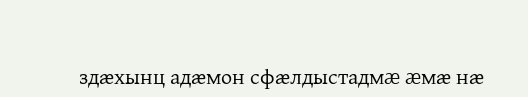здæхынц адæмон сфæлдыстадмæ æмæ нæ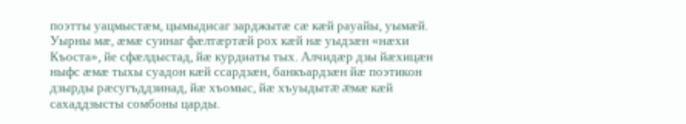поэтты уацмыстæм, цымыдисаг зарджытæ сæ кæй рауайы, уымæй.
Уырны мæ, æмæ суинаг фæлтæртæй рох кæй нæ уыдзæн «нæхи Къоста», йе сфæлдыстад, йæ курдиаты тых. Алчидæр дзы йæхицæн ныфс æмæ тыхы суадон кæй ссардзæн, банкъардзæн йæ поэтикон дзырды рæсугъддзинад, йæ хъомыс, йæ хъуыдытæ æмæ кæй сахаддзысты сомбоны царды.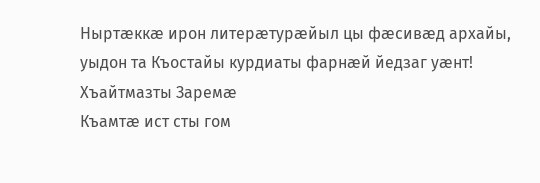Ныртæккæ ирон литерæтурæйыл цы фæсивæд архайы, уыдон та Къостайы курдиаты фарнæй йедзаг уæнт!
Хъайтмазты Заремæ
Къамтæ ист сты гом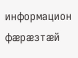информацион фæрæзтæй